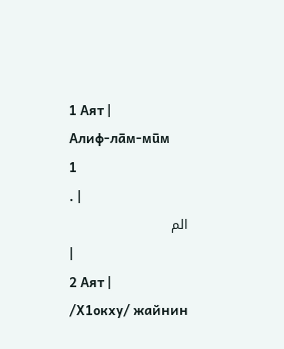1 Аят |
Алиф-лāм-мūм
1
. |
الم
|
2 Аят |
/Х1окху/ жайнин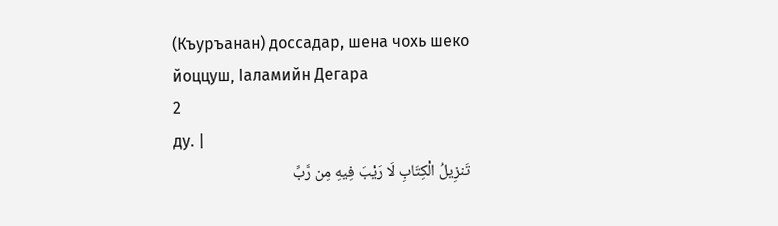(Къуръанан) доссадар, шена чохь шеко йоццуш‚ Iаламийн Дегара
2
ду. |
تَنزِيلُ الْكِتَابِ لَا رَيْبَ فِيهِ مِن رَّبِّ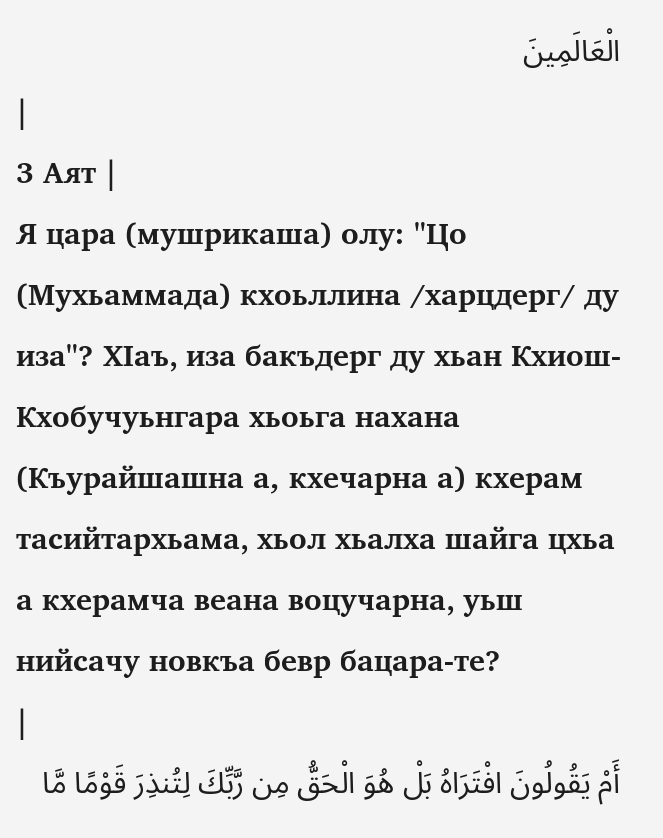الْعَالَمِينَ
|
3 Аят |
Я цара (мушрикаша) олу: "Цо (Мухьаммада) кхоьллина /харцдерг/ ду иза"? ХIаъ‚ иза бакъдерг ду хьан Кхиош-Кхобучуьнгара хьоьга нахана (Къурайшашна а, кхечарна а) кхерам тасийтархьама‚ хьол хьалха шайга цхьа а кхерамча веана воцучарна‚ уьш нийсачу новкъа бевр бацара-те?
|
أَمْ يَقُولُونَ افْتَرَاهُ بَلْ هُوَ الْحَقُّ مِن رَّبِّكَ لِتُنذِرَ قَوْمًا مَّا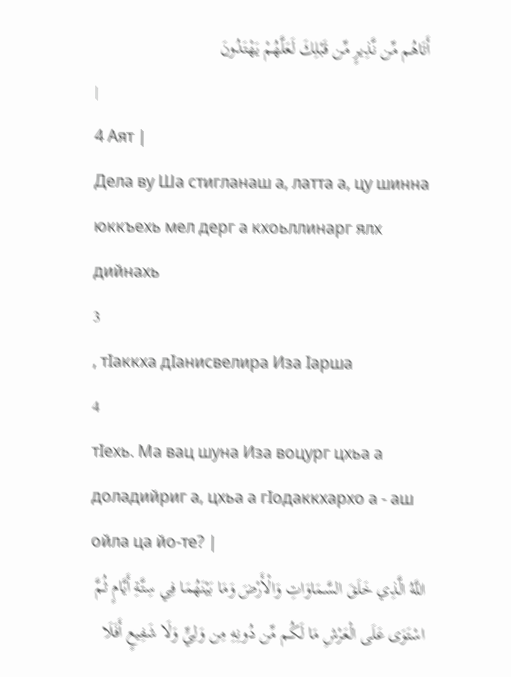أَتَاهُم مِّن نَّذِيرٍ مِّن قَبْلِكَ لَعَلَّهُمْ يَهْتَدُونَ
|
4 Аят |
Дела ву Ша стигланаш а‚ латта а, цу шинна юккъехь мел дерг а кхоьллинарг ялх дийнахь
3
‚ тIаккха дIанисвелира Иза Iарша
4
тIехь. Ма вац шуна Иза воцург цхьа а доладийриг а‚ цхьа а гIодаккхархо а - аш ойла ца йо-те? |
اللَّهُ الَّذِي خَلَقَ السَّمَاوَاتِ وَالْأَرْضَ وَمَا بَيْنَهُمَا فِي سِتَّةِ أَيَّامٍ ثُمَّ اسْتَوَى عَلَى الْعَرْشِ مَا لَكُم مِّن دُونِهِ مِن وَلِيٍّ وَلَا شَفِيعٍ أَفَلَا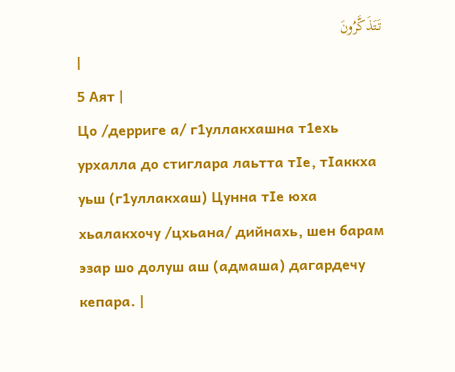تَتَذَكَّرُونَ
|
5 Аят |
Цо /дерриге а/ г1уллакхашна т1ехь урхалла до стиглара лаьтта тIе‚ тIаккха уьш (г1уллакхаш) Цунна тIе юха хьалакхочу /цхьана/ дийнахь‚ шен барам эзар шо долуш аш (адмаша) дагардечу кепара. |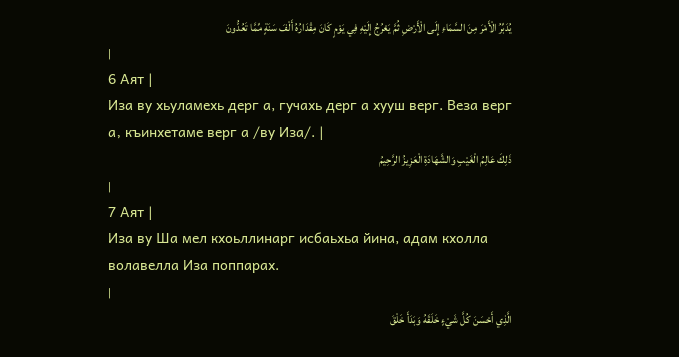يُدَبِّرُ الْأَمْرَ مِنَ السَّمَاءِ إِلَى الْأَرْضِ ثُمَّ يَعْرُجُ إِلَيْهِ فِي يَوْمٍ كَانَ مِقْدَارُهُ أَلْفَ سَنَةٍ مِّمَّا تَعُدُّونَ
|
6 Аят |
Иза ву хьуламехь дерг а, гучахь дерг а хууш верг. Веза верг а‚ къинхетаме верг а /ву Иза/. |
ذَلِكَ عَالِمُ الْغَيْبِ وَالشَّهَادَةِ الْعَزِيزُ الرَّحِيمُ
|
7 Аят |
Иза ву Ша мел кхоьллинарг исбаьхьа йина, адам кхолла волавелла Иза поппарах.
|
الَّذِي أَحْسَنَ كُلَّ شَيْءٍ خَلَقَهُ وَبَدَأَ خَلْقَ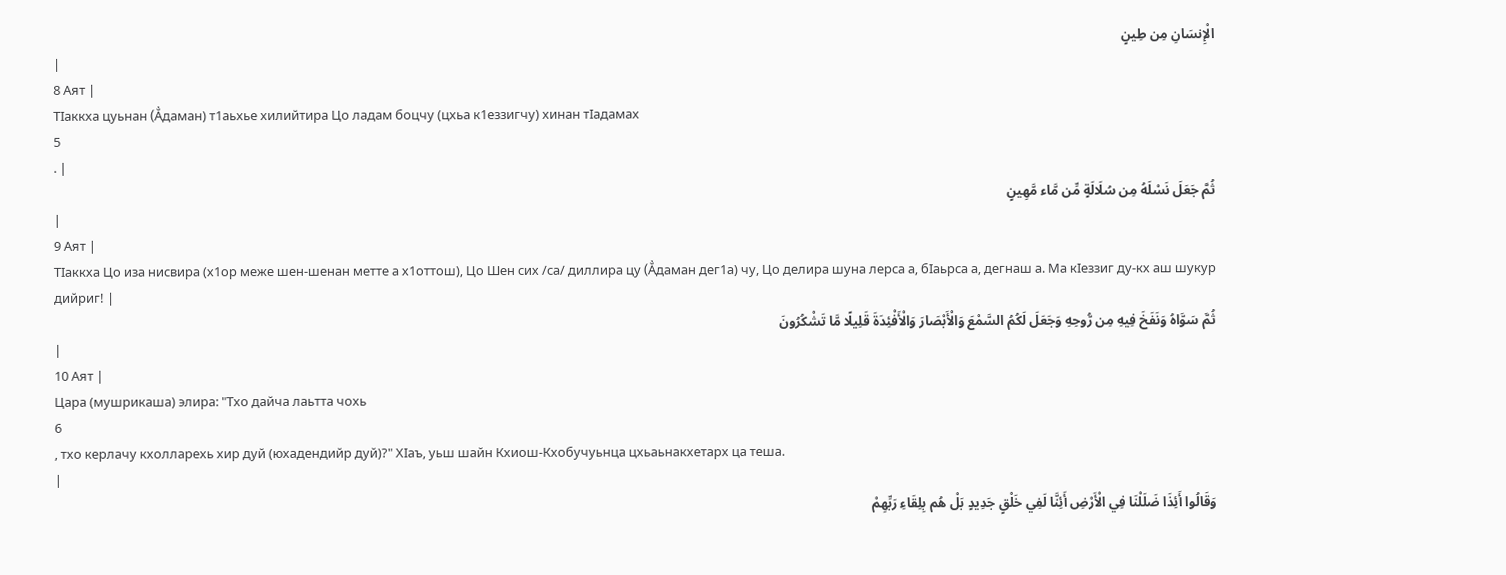الْإِنسَانِ مِن طِينٍ
|
8 Аят |
ТIаккха цуьнан (Ẳдаман) т1аьхье хилийтира Цо ладам боцчу (цхьа к1еззигчу) хинан тIадамах
5
. |
ثُمَّ جَعَلَ نَسْلَهُ مِن سُلَالَةٍ مِّن مَّاء مَّهِينٍ
|
9 Аят |
ТIаккха Цо иза нисвира (х1ор меже шен-шенан метте а х1оттош)‚ Цо Шен сих /са/ диллира цу (Ẳдаман дег1а) чу, Цо делира шуна лерса а‚ бIаьрса а‚ дегнаш а. Ма кIеззиг ду-кх аш шукур дийриг! |
ثُمَّ سَوَّاهُ وَنَفَخَ فِيهِ مِن رُّوحِهِ وَجَعَلَ لَكُمُ السَّمْعَ وَالْأَبْصَارَ وَالْأَفْئِدَةَ قَلِيلًا مَّا تَشْكُرُونَ
|
10 Аят |
Цара (мушрикаша) элира: "Тхо дайча лаьтта чохь
6
‚ тхо керлачу кхолларехь хир дуй (юхадендийр дуй)?" ХIаъ‚ уьш шайн Кхиош-Кхобучуьнца цхьаьнакхетарх ца теша.
|
وَقَالُوا أَئِذَا ضَلَلْنَا فِي الْأَرْضِ أَئِنَّا لَفِي خَلْقٍ جَدِيدٍ بَلْ هُم بِلِقَاءِ رَبِّهِمْ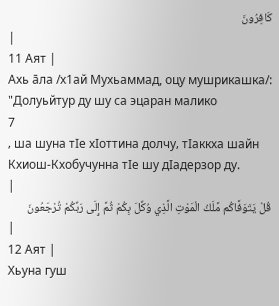كَافِرُونَ
|
11 Аят |
Ахь āла /х1ай Мухьаммад, оцу мушрикашка/: "Долуьйтур ду шу са эцаран малико
7
‚ ша шуна тIе хIоттина долчу‚ тIаккха шайн Кхиош-Кхобучунна тIе шу дIадерзор ду.
|
قُلْ يَتَوَفَّاكُم مَّلَكُ الْمَوْتِ الَّذِي وُكِّلَ بِكُمْ ثُمَّ إِلَى رَبِّكُمْ تُرْجَعُونَ
|
12 Аят |
Хьуна гуш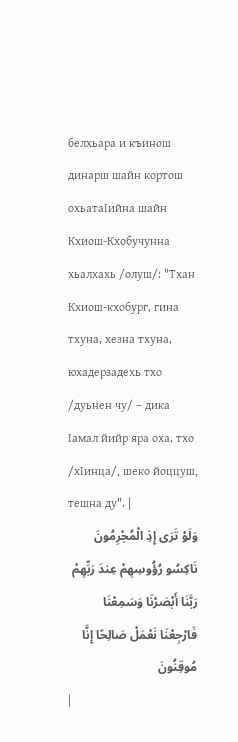белхьара и къинош динарш шайн кортош охьатаIийна шайн Кхиош-Кхобучунна хьалхахь /олуш/: "Тхан Кхиош-кхобург‚ гина тхуна‚ хезна тхуна‚ юхадерзадехь тхо /дуьнен чу/ – дика Iамал йийр яра оха‚ тхо /хIинца/, шеко йоццуш, тешна ду". |
وَلَوْ تَرَى إِذِ الْمُجْرِمُونَ نَاكِسُو رُؤُوسِهِمْ عِندَ رَبِّهِمْ رَبَّنَا أَبْصَرْنَا وَسَمِعْنَا فَارْجِعْنَا نَعْمَلْ صَالِحًا إِنَّا مُوقِنُونَ
|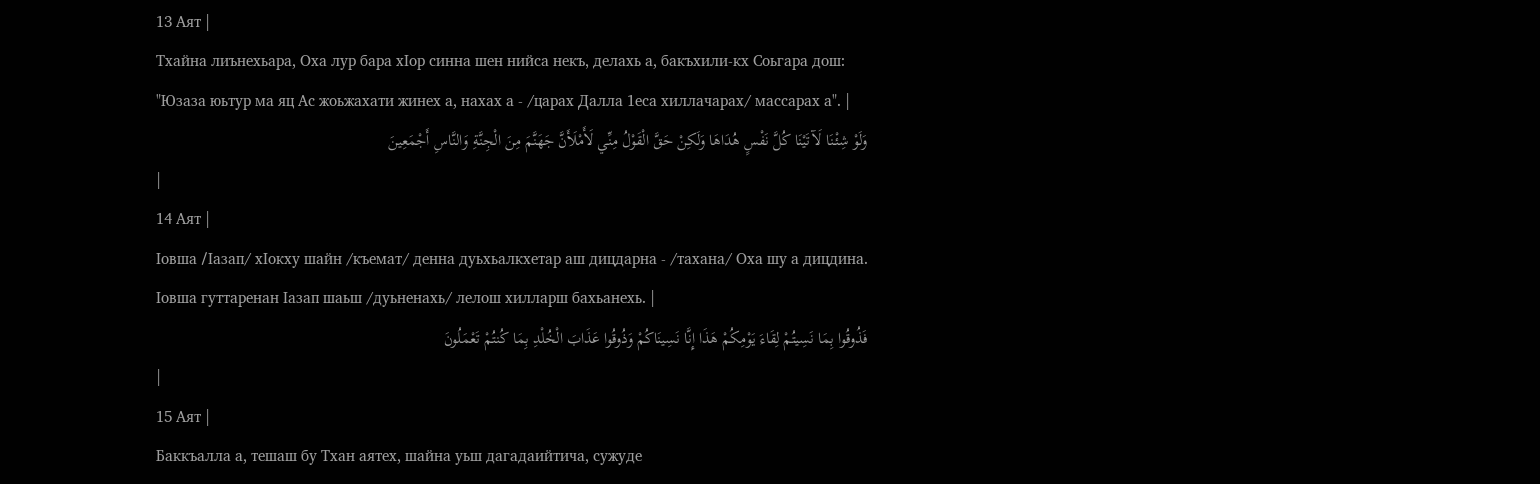13 Аят |
Тхайна лиънехьара, Оха лур бара хIор синна шен нийса некъ‚ делахь а, бакъхили-кх Соьгара дош: "Юзаза юьтур ма яц Ас жоьжахати жинех а, нахах а - /царах Далла 1еса хиллачарах/ массарах а". |
وَلَوْ شِئْنَا لَآتَيْنَا كُلَّ نَفْسٍ هُدَاهَا وَلَكِنْ حَقَّ الْقَوْلُ مِنِّي لَأَمْلَأَنَّ جَهَنَّمَ مِنَ الْجِنَّةِ وَالنَّاسِ أَجْمَعِينَ
|
14 Аят |
Iовша /Iазап/ хIокху шайн /къемат/ денна дуьхьалкхетар аш дицдарна - /тахана/ Оха шу а дицдина. Iовша гуттаренан Iазап шаьш /дуьненахь/ лелош хилларш бахьанехь. |
فَذُوقُوا بِمَا نَسِيتُمْ لِقَاءَ يَوْمِكُمْ هَذَا إِنَّا نَسِينَاكُمْ وَذُوقُوا عَذَابَ الْخُلْدِ بِمَا كُنتُمْ تَعْمَلُونَ
|
15 Аят |
Баккъалла а, тешаш бу Тхан аятех, шайна уьш дагадаийтича, сужуде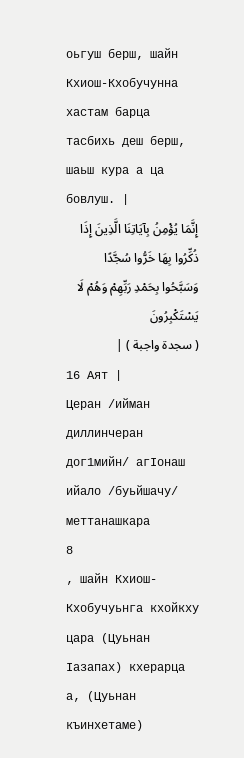оьгуш берш‚ шайн Кхиош-Кхобучунна хастам барца тасбихь деш берш‚ шаьш кура а ца бовлуш. |
إِنَّمَا يُؤْمِنُ بِآيَاتِنَا الَّذِينَ إِذَا ذُكِّرُوا بِهَا خَرُّوا سُجَّدًا وَسَبَّحُوا بِحَمْدِ رَبِّهِمْ وَهُمْ لَا يَسْتَكْبِرُونَ
( سجدة واجبة ) |
16 Аят |
Церан /ийман диллинчеран дог1мийн/ агIонаш ийало /буьйшачу/ меттанашкара
8
‚ шайн Кхиош-Кхобучуьнга кхойкху цара (Цуьнан Iазапах) кхерарца а‚ (Цуьнан къинхетаме)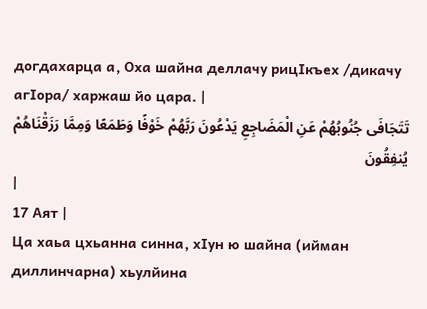догдахарца а‚ Оха шайна деллачу рицIкъех /дикачу агIора/ харжаш йо цара. |
تَتَجَافَى جُنُوبُهُمْ عَنِ الْمَضَاجِعِ يَدْعُونَ رَبَّهُمْ خَوْفًا وَطَمَعًا وَمِمَّا رَزَقْنَاهُمْ يُنفِقُونَ
|
17 Аят |
Ца хаьа цхьанна синна‚ хIун ю шайна (ийман диллинчарна) хьулйина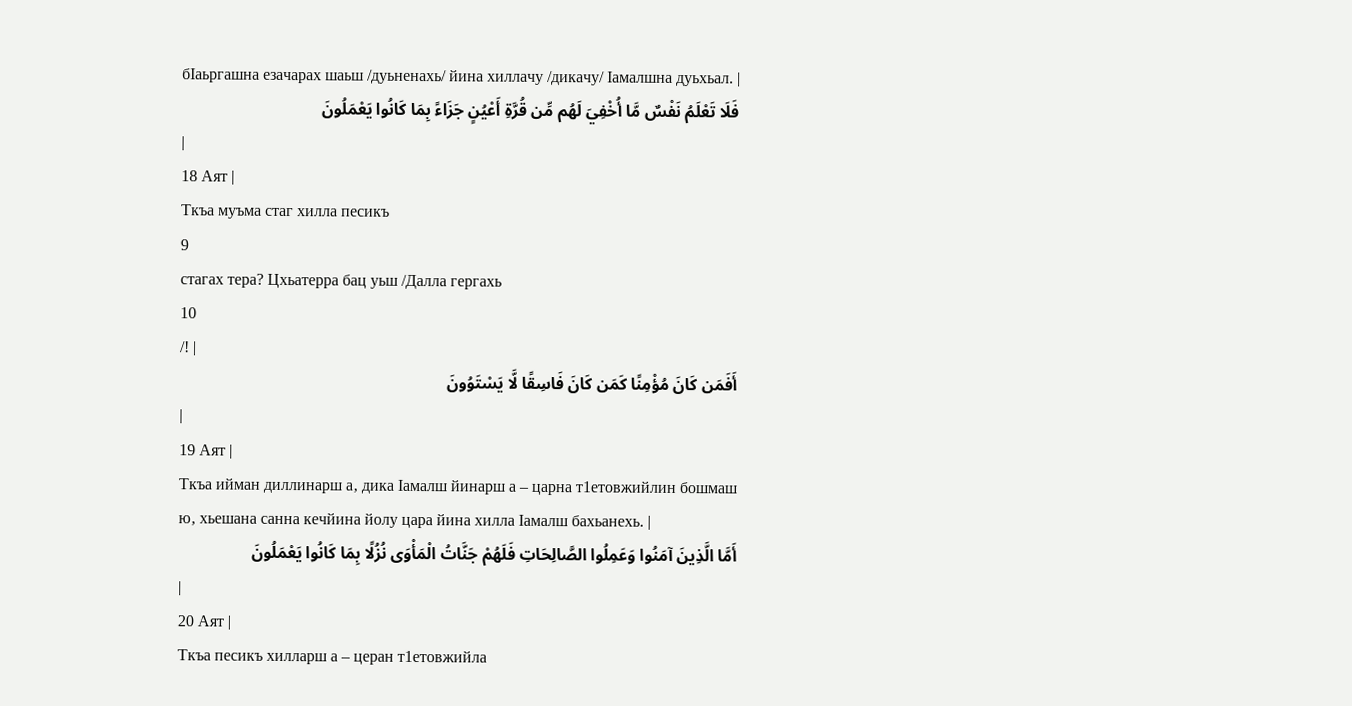бIаьргашна езачарах шаьш /дуьненахь/ йина хиллачу /дикачу/ Iамалшна дуьхьал. |
فَلَا تَعْلَمُ نَفْسٌ مَّا أُخْفِيَ لَهُم مِّن قُرَّةِ أَعْيُنٍ جَزَاءً بِمَا كَانُوا يَعْمَلُونَ
|
18 Аят |
Ткъа муъма стаг хилла песикъ
9
стагах тера? Цхьатерра бац уьш /Далла гергахь
10
/! |
أَفَمَن كَانَ مُؤْمِنًا كَمَن كَانَ فَاسِقًا لَّا يَسْتَوُونَ
|
19 Аят |
Ткъа ийман диллинарш а‚ дика Iамалш йинарш а – царна т1етовжийлин бошмаш ю‚ хьешана санна кечйина йолу цара йина хилла Iамалш бахьанехь. |
أَمَّا الَّذِينَ آمَنُوا وَعَمِلُوا الصَّالِحَاتِ فَلَهُمْ جَنَّاتُ الْمَأْوَى نُزُلًا بِمَا كَانُوا يَعْمَلُونَ
|
20 Аят |
Ткъа песикъ хилларш а – церан т1етовжийла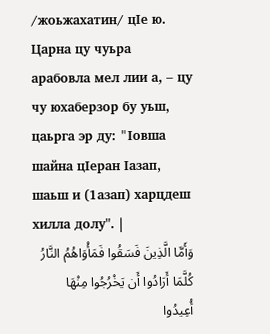/жоьжахатин/ цIе ю. Царна цу чуьра арабовла мел лии а, – цу чу юхаберзор бу уьш‚ цаьрга эр ду: "Iовша шайна цIеран Iазап‚ шаьш и (1азап) харцдеш хилла долу". |
وَأَمَّا الَّذِينَ فَسَقُوا فَمَأْوَاهُمُ النَّارُ كُلَّمَا أَرَادُوا أَن يَخْرُجُوا مِنْهَا أُعِيدُوا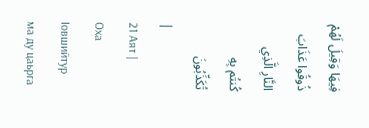فِيهَا وَقِيلَ لَهُمْ ذُوقُوا عَذَابَ النَّارِ الَّذِي كُنتُم بِهِ تُكَذِّبُونَ
|
21 Аят |
Оха Iовшийтур ма ду цаьрга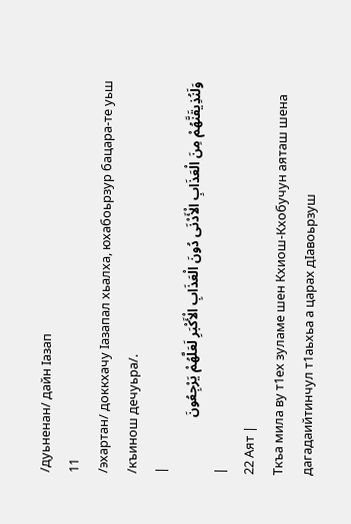/дуьненан/ дайн Iазап
11
/эхартан/ доккхачу Iазапал хьалха, юхабоьрзур бацара-те уьш /къинош дечуьра/.
|
وَلَنُذِيقَنَّهُمْ مِنَ الْعَذَابِ الْأَدْنَى دُونَ الْعَذَابِ الْأَكْبَرِ لَعَلَّهُمْ يَرْجِعُونَ
|
22 Аят |
Ткъа мила ву т1ех зуламе шен Кхиош-Кхобучун аяташ шена дагадаийтинчул т1аьхьа а царах дIавоьрзуш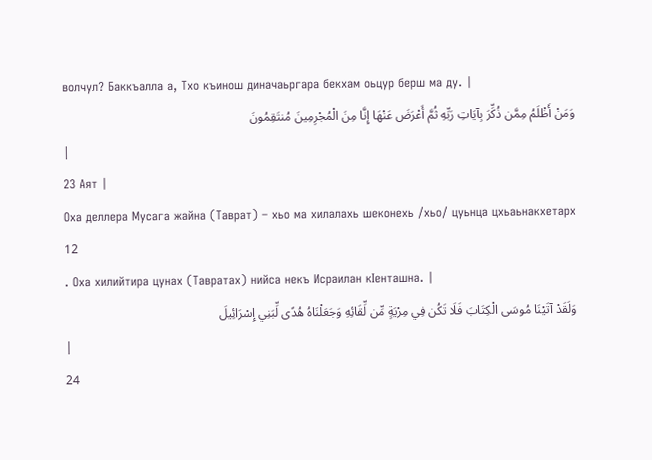волчул? Баккъалла а, Тхо къинош диначаьргара бекхам оьцур берш ма ду. |
وَمَنْ أَظْلَمُ مِمَّن ذُكِّرَ بِآيَاتِ رَبِّهِ ثُمَّ أَعْرَضَ عَنْهَا إِنَّا مِنَ الْمُجْرِمِينَ مُنتَقِمُونَ
|
23 Аят |
Оха деллера Мусага жайна (Таврат) – хьо ма хилалахь шеконехь /хьо/ цуьнца цхьаьнакхетарх
12
. Оха хилийтира цунах (Тавратах) нийса некъ Исраилан кIенташна. |
وَلَقَدْ آتَيْنَا مُوسَى الْكِتَابَ فَلَا تَكُن فِي مِرْيَةٍ مِّن لِّقَائِهِ وَجَعَلْنَاهُ هُدًى لِّبَنِي إِسْرَائِيلَ
|
24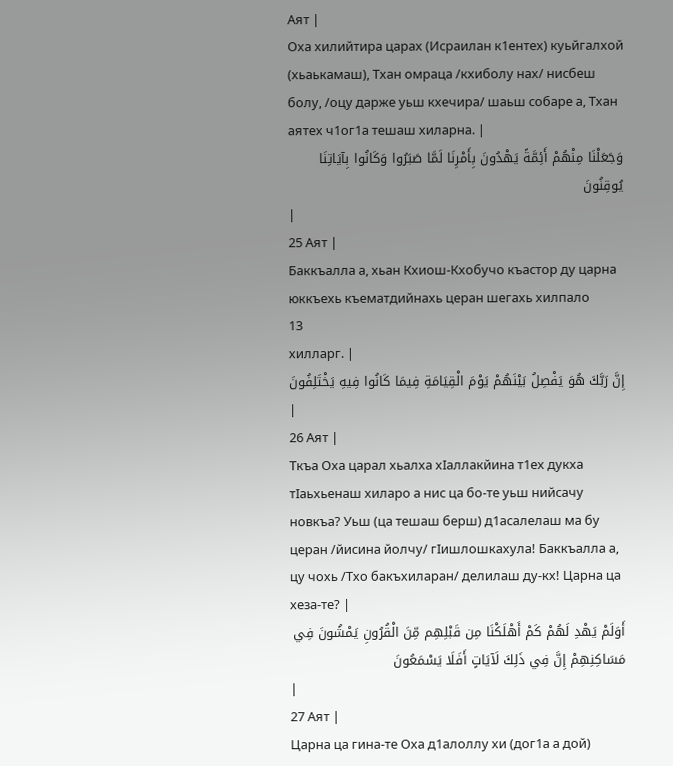Аят |
Оха хилийтира царах (Исраилан к1ентех) куьйгалхой (хьаькамаш)‚ Тхан омраца /кхиболу нах/ нисбеш болу, /оцу дарже уьш кхечира/ шаьш собаре а, Тхан аятех ч1ог1а тешаш хиларна. |
وَجَعَلْنَا مِنْهُمْ أَئِمَّةً يَهْدُونَ بِأَمْرِنَا لَمَّا صَبَرُوا وَكَانُوا بِآيَاتِنَا يُوقِنُونَ
|
25 Аят |
Баккъалла а, хьан Кхиош-Кхобучо къастор ду царна юккъехь къематдийнахь церан шегахь хилпало
13
хилларг. |
إِنَّ رَبَّكَ هُوَ يَفْصِلُ بَيْنَهُمْ يَوْمَ الْقِيَامَةِ فِيمَا كَانُوا فِيهِ يَخْتَلِفُونَ
|
26 Аят |
Ткъа Оха царал хьалха хIаллакйина т1ех дукха тIаьхьенаш хиларо а нис ца бо-те уьш нийсачу новкъа? Уьш (ца тешаш берш) д1асалелаш ма бу церан /йисина йолчу/ гIишлошкахула! Баккъалла а, цу чохь /Тхо бакъхиларан/ делилаш ду-кх! Царна ца хеза-те? |
أَوَلَمْ يَهْدِ لَهُمْ كَمْ أَهْلَكْنَا مِن قَبْلِهِم مِّنَ الْقُرُونِ يَمْشُونَ فِي مَسَاكِنِهِمْ إِنَّ فِي ذَلِكَ لَآيَاتٍ أَفَلَا يَسْمَعُونَ
|
27 Аят |
Царна ца гина-те Оха д1алоллу хи (дог1а а дой)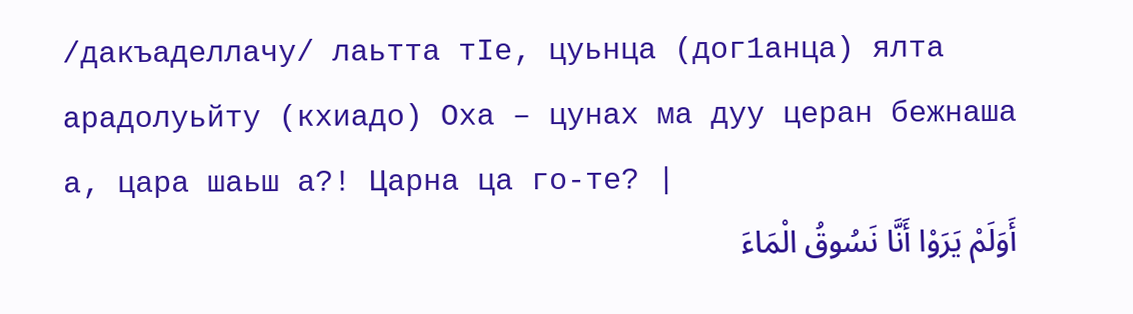/дакъаделлачу/ лаьтта тIе‚ цуьнца (дог1анца) ялта арадолуьйту (кхиадо) Оха – цунах ма дуу церан бежнаша а‚ цара шаьш а?! Царна ца го-те? |
أَوَلَمْ يَرَوْا أَنَّا نَسُوقُ الْمَاءَ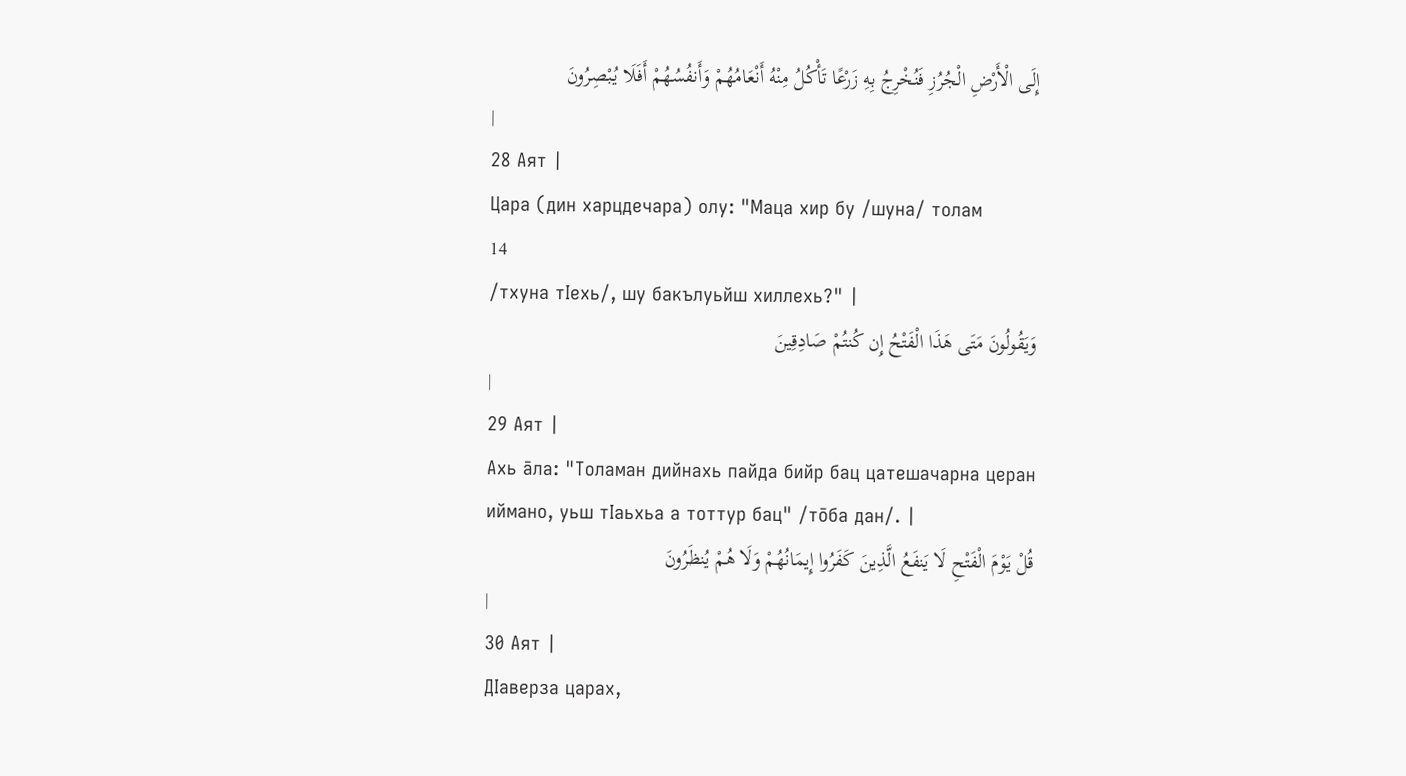إِلَى الْأَرْضِ الْجُرُزِ فَنُخْرِجُ بِهِ زَرْعًا تَأْكُلُ مِنْهُ أَنْعَامُهُمْ وَأَنفُسُهُمْ أَفَلَا يُبْصِرُونَ
|
28 Аят |
Цара (дин харцдечара) олу: "Маца хир бу /шуна/ толам
14
/тхуна тIехь/, шу бакълуьйш хиллехь?" |
وَيَقُولُونَ مَتَى هَذَا الْفَتْحُ إِن كُنتُمْ صَادِقِينَ
|
29 Аят |
Ахь āла: "Толаман дийнахь пайда бийр бац цатешачарна церан иймано‚ уьш тIаьхьа а тоттур бац" /тōба дан/. |
قُلْ يَوْمَ الْفَتْحِ لَا يَنفَعُ الَّذِينَ كَفَرُوا إِيمَانُهُمْ وَلَا هُمْ يُنظَرُونَ
|
30 Аят |
ДIаверза царах‚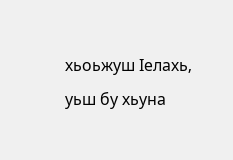хьоьжуш Iелахь‚ уьш бу хьуна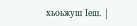хьоьжуш Iеш. |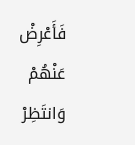فَأَعْرِضْ عَنْهُمْ وَانتَظِرْ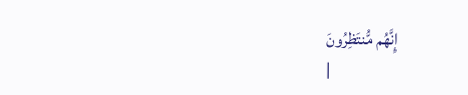إِنَّهُم مُّنتَظِرُونَ
|